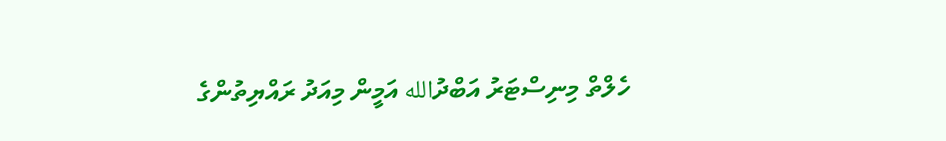ހެލްތް މިނިސްޓަރު އަބްދުالله އަމީން މިއަދު ރައްޔިތުންގެ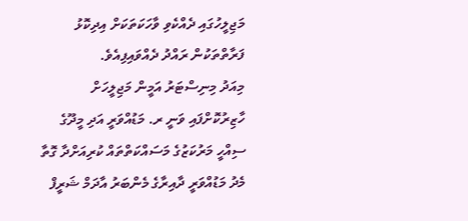މަޖިލީހުގައި ދެއްކެވި ވާހަކަތަކަށް އިދިކޮޅު ފަރާތްތަކުން ރައްދު ދެއްވައިފިއެވެ.
މިއަދު މިނިސްޓަރު އަމީން މަޖިލީހަށް ހާޒިރުކޮށްފައި ވަނީ ރ. މަޑުއްވަރީ އަދި މީދޫގެ ސިއްހީ މަރުކަޒުގެ މަސައްކަތްތައް ކުރިއަށްދާ ގޮތާ މެދު މަޑުއްވަރީ ދާއިރާގެ މެންބަރު އާދަމް ޝަރީފް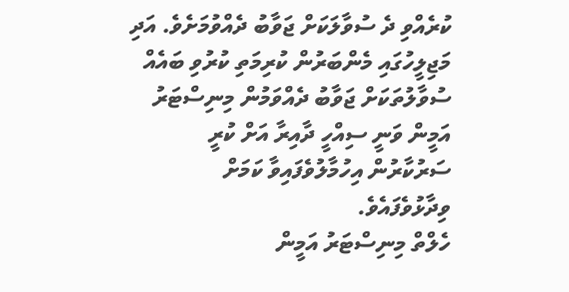ކުރެއްވި ދެ ސުވާލަކަށް ޖަވާބު ދެއްވުމަށެވެ. އަދި މަޖިލީހުގައި މެންބަރުން ކުރިމަތި ކުރުވި ބައެއް ސުވާލުތަކަށް ޖަވާބު ދެއްވަމުން މިނިސްޓަރު އަމީން ވަނީ ސިއްހީ ދާއިރާ އަށް ކުރީ ސަރުކާރުން އިހުމާލުވެފައިވާ ކަމަށް ވިދާޅުވެފައެވެ.
ހެލްތް މިނިސްޓަރު އަމީން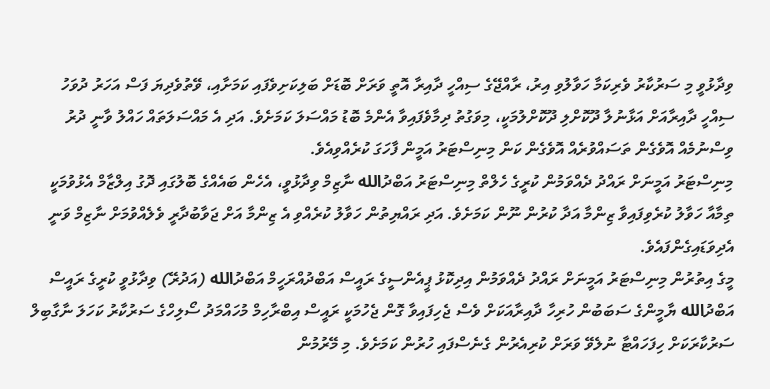ވިދާޅުވީ މި ސަރުކާރު ވެރިކަމާ ހަވާލުވި އިރު، ރާއްޖޭގެ ސިއްހީ ދާއިރާ އޮތީ ވަރަށް ބޮޑަށް ބަލިކަށިވެފައި ކަމަށާއި، ވޭތުވެދިޔަ ފަސް އަހަރު ދުވަހު ސިއްހީ ދާއިރާއަށް އަޅާނުލާ ދޫކޮށްލި ދޫކޮށްލުމަކީ، މިވަގުތު ދިމާވެފައިވާ އެންމެ ބޮޑު މައްސަލަ ކަމަށެވެ. އަދި އެ މައްސަލަތައް ހައްލު ވާނީ ދުރު ވިސްނުމެއް އޮވެގެން ތަސައްވުރެއް އޮވެގެން ކަން މިނިސްޓަރު އަމީން ފާހަގަ ކުރެއްވިއެވެ.
މިނިސްޓަރު އަމީނަށް ރައްދު ދެއްވަމުން ކުރީގެ ހެލްތް މިނިސްޓަރު އަބްދުالله ނާޒިމް ވިދާޅުވީ، އެހެން ބައެއްގެ ބޮލުގައި ދޮގު އިލްޒާމް އެޅުވުމަކީ ތިމާއާ ހަވާލު ކުރެވިފައިވާ ޒިންމާ އަދާ ކުރުން ނޫން ކަމަށެވެ. އަދި ރައްޔިތުން ހަވާލު ކުރެއްވި އެ ޒިންމާ އަށް ޖަވާބުދާރީ ވެލެއްވުމަށް ނާޒިމް ވަނީ އެދިވަޑައިގެންފައެވެ.
މީގެ އިތުރުން މިނިސްޓަރު އަމީނަށް ރައްދު ދެއްވަމުން އިދިކޮޅު ޕީއެންސީގެ ރައީސް އަބްދުއްރަހީމް އަބްދުالله (އަދުރޭ) ވިދާޅުވީ ކުރީގެ ރައީސް އަބްދުالله ޔާމީންގެ ސަބަބުން ހުރިހާ ދާއިރާއަކަށް ވެސް ޖެހިފައިވާ ގޮން ޖެހުމަކީ ރައީސް އިބްރާހިމް މުހައްމަދު ސޯލިހްގެ ސަރުކާރު ކަހަލަ ނާގާބިލް ސަރުކާރަކަށް ހިފަހައްޓާ ނުލެވޭ ވަރަށް ކުރިއެރުން ގެނެސްފައި ހުރުން ކަމަށެވެ. މި މޭރުމުން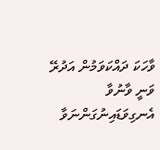ވާހަކަ ދައްކަވަމުން އަދުރޭ ވަނީ ވާނުވާ އެނގިވަޑައިނުގަންނަވާ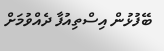ބޭފުޅުން އިސްތިއުފާ ދެއްވުމަށް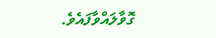ގޮވާލައްވާފައެވެ.